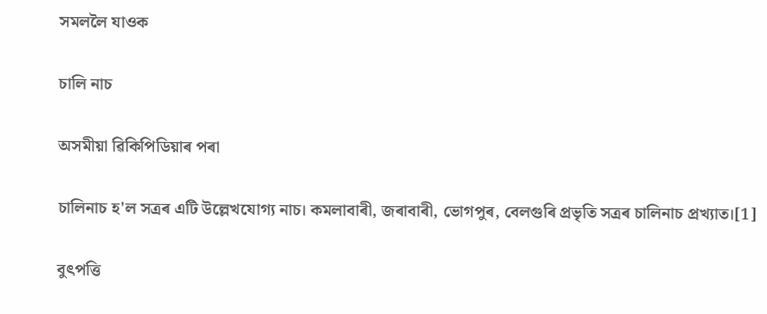সমললৈ যাওক

চালি নাচ

অসমীয়া ৱিকিপিডিয়াৰ পৰা

চালিনাচ হ'ল সত্ৰৰ এটি উল্লেখযোগ্য নাচ। কমলাবাৰী, জৰাবাৰী, ভোগপুৰ, বেলগুৰি প্ৰভৃতি সত্ৰৰ চালিনাচ প্ৰখ্যাত।[1]

বুৎপত্তি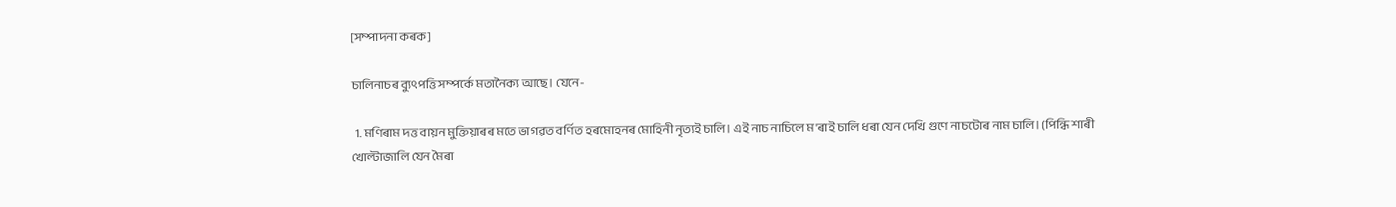[সম্পাদনা কৰক]

চালিনাচৰ ব্যুৎপত্তি সম্পৰ্কে মতানৈক্য আছে। যেনে-

  1. মণিৰাম দত্ত বায়ন মুক্তিয়াৰৰ মতে ভাগৱত বৰ্ণিত হৰমোহনৰ মোহিনী নৃত্যই চালি। এই নাচ নাচিলে ম'ৰাই চালি ধৰা যেন দেখি গুণে নাচটোৰ নাম চালি। (পিন্ধি শাৰী খোল্টাজালি যেন মৈৰা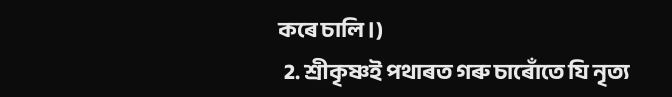কৰে চালি।)
  2. শ্ৰীকৃষ্ণই পথাৰত গৰু চাৰোঁতে যি নৃত্য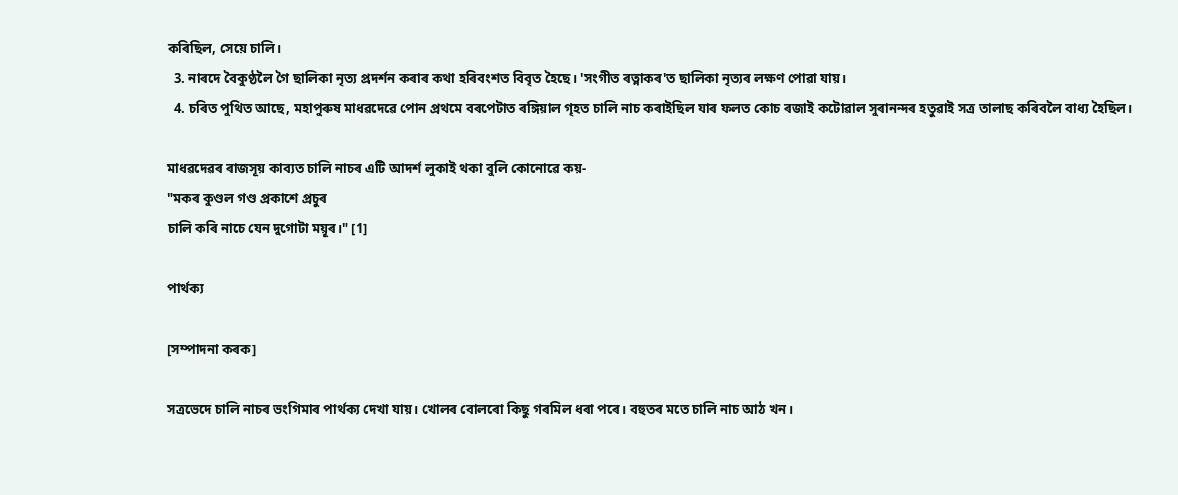কৰিছিল, সেয়ে চালি।
  3. নাৰদে বৈকুণ্ঠলৈ গৈ ছালিকা নৃত্য প্ৰদৰ্শন কৰাৰ কথা হৰিবংশত বিবৃত হৈছে। 'সংগীত ৰত্নাকৰ'ত ছালিকা নৃত্যৰ লক্ষণ পোৱা যায়।
  4. চৰিত পুথিত আছে, মহাপুৰুষ মাধৱদেৱে পোন প্ৰথমে বৰপেটাত ৰঙ্গিয়াল গৃহত চালি নাচ কৰাইছিল যাৰ ফলত কোচ ৰজাই কটোৱাল সুৰানন্দৰ হতুৱাই সত্ৰ তালাছ কৰিবলৈ বাধ্য হৈছিল।

মাধৱদেৱৰ ৰাজসূয় কাব্যত চালি নাচৰ এটি আদৰ্শ লুকাই থকা বুলি কোনোৱে কয়-
"মকৰ কুণ্ডল গণ্ড প্ৰকাশে প্ৰচুৰ
চালি কৰি নাচে যেন দুগোটা ময়ূৰ।" [1]

পাৰ্থক্য

[সম্পাদনা কৰক]

সত্ৰভেদে চালি নাচৰ ভংগিমাৰ পাৰ্থক্য দেখা যায়। খোলৰ বোলৰো কিছু গৰমিল ধৰা পৰে। বহুতৰ মতে চালি নাচ আঠ খন।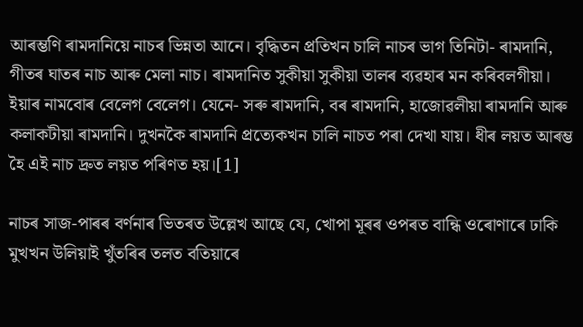আৰম্ভণি ৰামদানিয়ে নাচৰ ভিন্নতা আনে। বৃদ্ধিতন প্ৰতিখন চালি নাচৰ ভাগ তিনিটা- ৰামদানি, গীতৰ ঘাতৰ নাচ আৰু মেলা নাচ। ৰামদানিত সুকীয়া সুকীয়া তালৰ ব্যৱহাৰ মন কৰিবলগীয়া। ইয়াৰ নামবোৰ বেলেগ বেলেগ। যেনে- সৰু ৰামদানি, বৰ ৰামদানি, হাজোৱলীয়া ৰামদানি আৰু কলাকটীয়া ৰামদানি। দুখনকৈ ৰামদানি প্ৰত্যেকখন চালি নাচত পৰা দেখা যায়। ধীৰ লয়ত আৰম্ভ হৈ এই নাচ দ্ৰুত লয়ত পৰিণত হয়।[1]

নাচৰ সাজ-পাৰৰ বৰ্ণনাৰ ভিতৰত উল্লেখ আছে যে, খোপা মূৰৰ ওপৰত বান্ধি ওৰোণাৰে ঢাকি মুখখন উলিয়াই খুঁতৰিৰ তলত বতিয়াৰে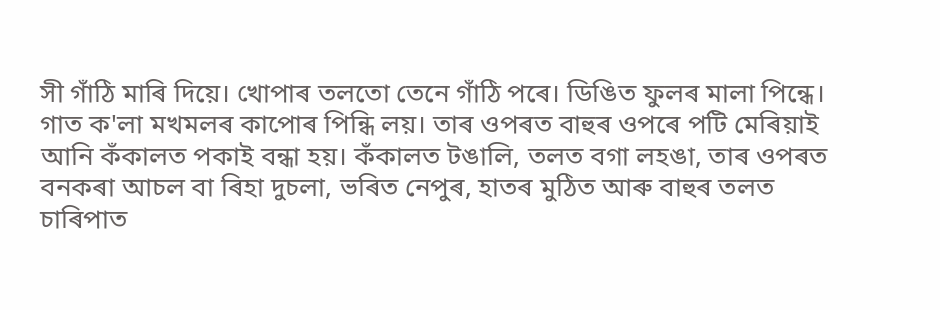সী গাঁঠি মাৰি দিয়ে। খোপাৰ তলতো তেনে গাঁঠি পৰে। ডিঙিত ফুলৰ মালা পিন্ধে। গাত ক'লা মখমলৰ কাপোৰ পিন্ধি লয়। তাৰ ওপৰত বাহুৰ ওপৰে পটি মেৰিয়াই আনি কঁকালত পকাই বন্ধা হয়। কঁকালত টঙালি, তলত বগা লহঙা, তাৰ ওপৰত বনকৰা আচল বা ৰিহা দুচলা, ভৰিত নেপুৰ, হাতৰ মুঠিত আৰু বাহুৰ তলত চাৰিপাত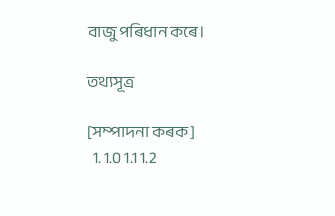বাজু পৰিধান কৰে।

তথ্যসূত্ৰ

[সম্পাদনা কৰক]
  1. 1.0 1.1 1.2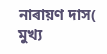নাৰায়ণ দাস( মুখ্য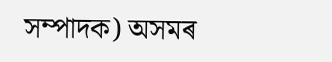সম্পাদক) অসমৰ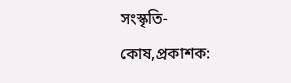সংস্কৃতি- কোষ,প্ৰকাশক: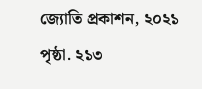জ্যোতি প্ৰকাশন, ২০২১ পৃষ্ঠা. ২১৩